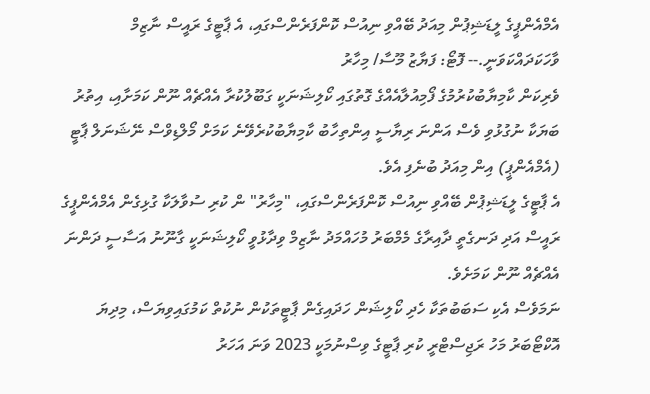އެމްއެންޕީގެ ލީޑަޝިޕުން މިއަދު ބޭއްވި ނިއުސް ކޮންފަރެންސްގައި، އެ ޕާޓީގެ ރައީސް ނާޒިމް ވާހަކަދައްކަވަނީ.-- ފޮޓޯ: ފަޔާޒު މޫސާ/ މިހާރު
ވެރިކަން ކާމިޔާބުކުރުމުގެ ފޯމިއުލާއެއްގެ ގޮތުގައި ކޯލިޝަނަކީ ގަބޫލުކުރާ އެއްޗެއް ނޫން ކަމަށާއި، އިތުރު ބަޔަކާ ނުގުޅުވި ވެސް އަންނަ ރިޔާސީ އިންތިހާބު ކާމިޔާބުކުރެވޭނެ ކަމަށް މޯލްޑިވްސް ނޭޝަނަލް ޕާޓީ (އެމްއެންޕީ) އިން މިއަދު ބުނެފި އެވެ.
އެ ޕާޓީގެ ލީޑަޝިޕުން ބޭއްވި ނިއުސް ކޮންފަރެންސްގައި، "މިހާރު" ން ކުރި ސުވާލަކާ ގުޅިގެން އެމްއެންޕީގެ ރައީސް އަދި ދަނގެތީ ދާއިރާގެ މެމްބަރު މުހައްމަދު ނާޒިމް ވިދާޅުވީ ކޯލިޝަނަކީ ގާނޫނު އަސާސީ ދަންނަ އެއްޗެއް ނޫން ކަމަށެވެ.
ނަމަވެސް އެކި ސަބަބުތަކާ ހެދި ކޯލިޝަން ހަދައިގެން ޕާޓީތަކުން ނުކުތް ކަމުގައިވިޔަސް، މިދިޔަ އޮކްޓޯބަރު މަހު ރަޖިސްޓްރީ ކުރި ޕާޓީގެ ވިސްނުމަކީ 2023 ވަނަ އަހަރު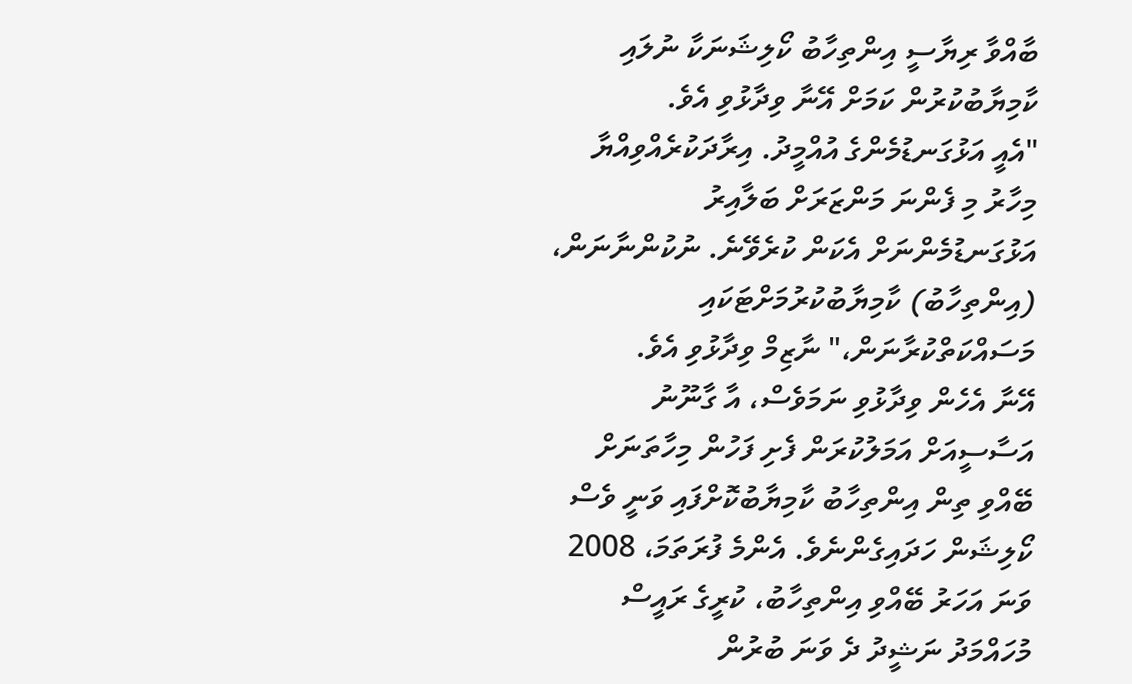ބާއްވާ ރިޔާސީ އިންތިހާބު ކޯލިޝަނަކާ ނުލައި ކާމިޔާބުކުރުން ކަމަށް އޭނާ ވިދާޅުވި އެވެ.
"އެއީ އަޅުގަނޑުމެންގެ އުއްމީދު. އިރާދަކުރެއްވިއްޔާ މިހާރު މި ފެންނަ މަންޒަރަށް ބަލާއިރު އަޅުގަނޑުމެންނަށް އެކަން ކުރެވޭނެ. ނުކުންނާނަން، (އިންތިހާބު) ކާމިޔާބުކުރުމަށްޓަކައި މަސައްކަތްކުރާނަން،" ނާޒިމް ވިދާޅުވި އެވެ.
އޭނާ އެހެން ވިދާޅުވި ނަމަވެސް، އާ ގާނޫނު އަސާސީއަށް އަމަލުކުރަން ފެށި ފަހުން މިހާތަނަށް ބޭއްވި ތިން އިންތިހާބު ކާމިޔާބުކޮށްފައި ވަނީ ވެސް ކޯލިޝަން ހަދައިގެންނެވެ. އެންމެ ފުރަތަމަ، 2008 ވަނަ އަހަރު ބޭއްވި އިންތިހާބު، ކުރީގެ ރައީސް މުހައްމަދު ނަޝީދު ދެ ވަނަ ބުރުން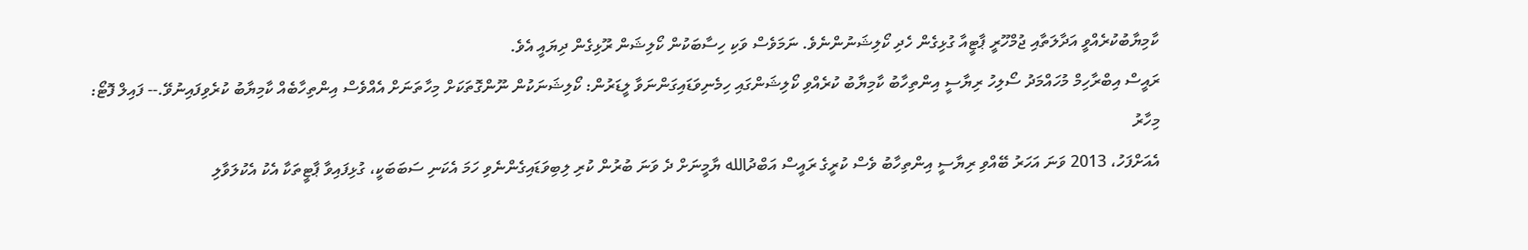ކާމިޔާބުކުރެއްވީ އަދާލަތާއި ޖުމްހޫރީ ޕާޓީއާ ގުޅިގެން ހެދި ކޯލިޝަނުންނެވެ. ނަމަވެސް ވަކި ހިސާބަކުން ކޯލިޝަން ރޫޅިގެން ދިޔައީ އެވެ.
ރައީސް އިބްރާހިމް މުހައްމަދު ސޯލިހު ރިޔާސީ އިންތިހާބު ކާމިޔާބު ކުރެއްވި ކޯލިޝަންގައި ހިމެނިވަޑައިގަންނަވާ ލީޑަރުން: ކޯލިޝަނަކުން ނޫންގޮތަކަށް މިހާތަނަށް އެއްވެސް އިންތިހާބެއް ކާމިޔާބު ކުރެވިފައިނުވޭ.-- ފައިލް ފޮޓޯ: މިހާރު
އެއަށްފަހު، 2013 ވަނަ އަހަރު ބޭއްވި ރިޔާސީ އިންތިހާބު ވެސް ކުރީގެ ރައީސް އަބްދުالله ޔާމީނަށް ދެ ވަނަ ބުރުން ކުރި ލިބިވަޑައިގެންނެވި ހަމަ އެކަނި ސަބަބަކީ، ގުޅިފައިވާ ޕާޓީތަކާ އެކު އެކުލަވާލި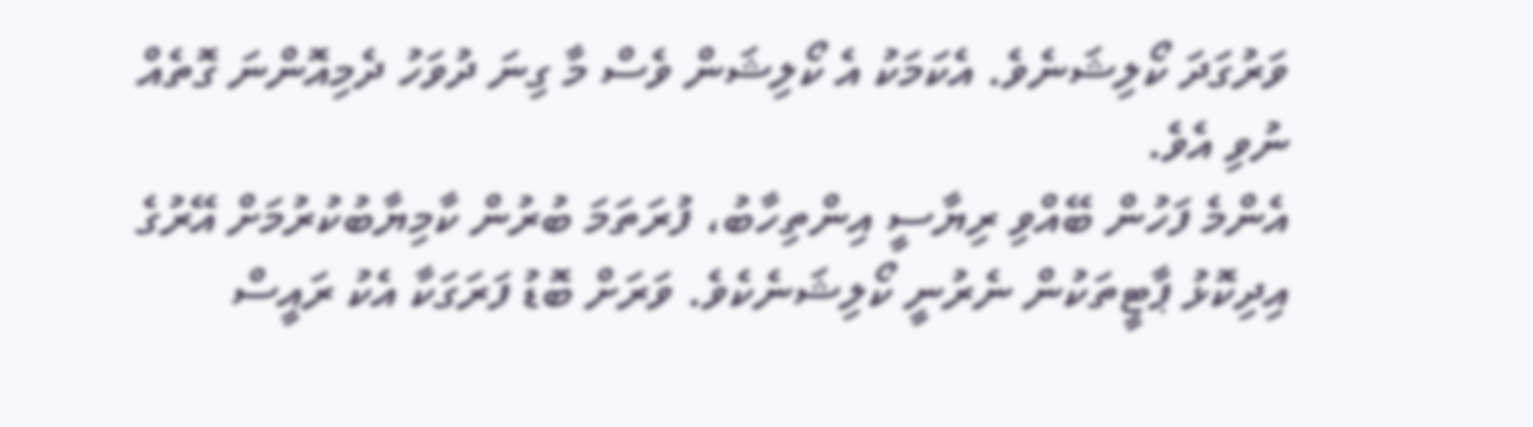ވަރުގަދަ ކޯލިޝަނެވެ. އެކަމަކު އެ ކޯލިޝަން ވެސް މާ ގިނަ ދުވަހު ދެމިއޮންނަ ގޮތެއް ނުވި އެވެ.
އެންމެ ފަހުން ބޭއްވި ރިޔާސީ އިންތިހާބު، ފުރަތަމަ ބުރުން ކާމިޔާބުކުރުމަށް އޭރުގެ އިދިކޮޅު ޕާޓީތަކުން ނެރުނީ ކޯލިޝަނެކެވެ. ވަރަށް ބޮޑު ފަރަގަކާ އެކު ރައީސް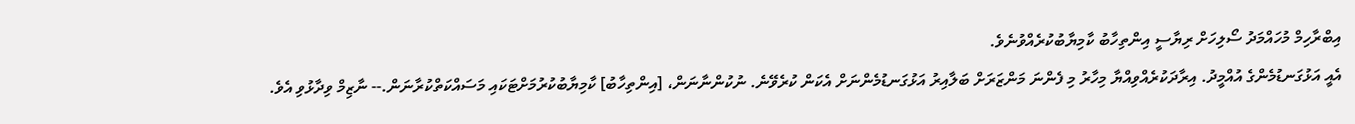އިބްރާހިމް މުހައްމަދު ސޯލިހަށް ރިޔާސީ އިންތިހާބު ކާމިޔާބުކުރެއްވުނެވެ.
އެއީ އަޅުގަނޑުމެންގެ އުއްމީދު. އިރާދަކުރެއްވިއްޔާ މިހާރު މި ފެންނަ މަންޒަރަށް ބަލާއިރު އަޅުގަނޑުމެންނަށް އެކަން ކުރެވޭނެ. ނުކުންނާނަން، [އިންތިހާބު] ކާމިޔާބުކުރުމަށްޓަކައި މަސައްކަތްކުރާނަން.-- ނާޒިމް ވިދާޅުވި އެވެ.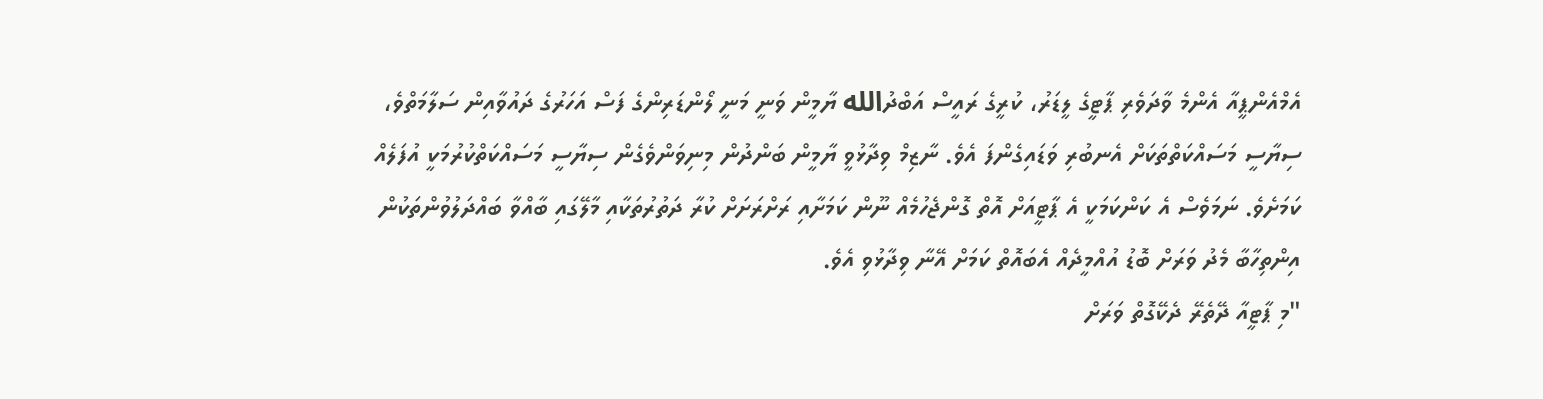އެމްއެންޕީއާ އެންމެ ވާދަވެރި ޕާޓީގެ ލީޑަރު، ކުރީގެ ރައީސް އަބްދުالله ޔާމީން ވަނީ މަނީ ލޯންޑަރިންގެ ފަސް އަހަރުގެ ދައުވާއިން ސަލާމަތްވެ، ސިޔާސީ މަސައްކަތްތަކަށް އެނބުރި ވަޑައިގެންފަ އެވެ. ނާޒިމް ވިދާޅުވީ ޔާމީން ބަންދުން މިނިވަންވެގެން ސިޔާސީ މަސައްކަތްކުރުމަކީ އުފަލެއް ކަމަށެވެ. ނަމަވެސް އެ ކަންކަމަކީ އެ ޕާޓީއަށް އޮތް ގޮންޖެހުމެއް ނޫން ކަމަށާއި ރަށްރަށަށް ކުރާ ދަތުރުތަކާއި މާލޭގައި ބާއްވާ ބައްދަލުވުންތަކުން އިންތިހާބާ މެދު ވަރަށް ބޮޑު އުއްމީދެއް އެބައޮތް ކަމަށް އޭނާ ވިދާޅުވި އެވެ.
"މި ޕާޓީއާ ދޭތެރޭ ދެކޭގޮތް ވަރަށް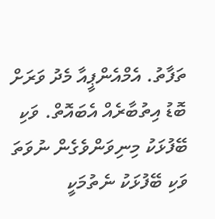ތަފާތު. އެމްއެންޕީއާ މެދު ވަރަށް ބޮޑު އިތުބާރެއް އެބައޮތް. ވަކި ބޭފުޅަކު މިނިވަންވެގެން ނުވަތަ ވަކި ބޭފުޅަކު ނެތުމަކީ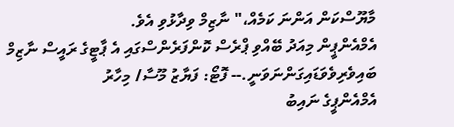މާޔޫސްކަން އަންނަ ކަމެއް،" ނާޒިމް ވިދާޅުވި އެވެ.
އެމްއެންޕީން މިއަދު ބޭއްވި ޕްރެސް ކޮންފަރެންސްގައި އެ ޕާޓީގެ ރައީސް ނާޒިމް ބައިވެރިވެވަޑައިގަންނަވަނީ.-- ފޮޓޯ: ފަޔާޒު މޫސާ/ މިހާރު
އެމްއެންޕީގެ ނައިބު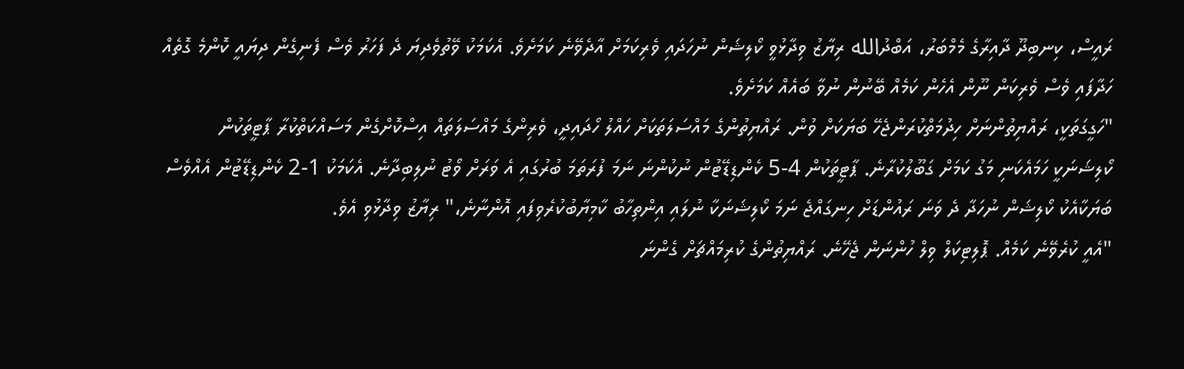ރައީސް، ކިނބިދޫ ދާއިރާގެ މެމްބަރު، އަބްދުالله ރިޔާޒު ވިދާޅުވީ ކޯލިޝަން ނުހަދައި ވެރިކަމަށް އާދެވޭނެ ކަމަށެވެ. އެކަމަކު ވޭތުވެދިޔަ ދެ ފަހަރު ވެސް ފެނިގެން ދިޔައީ ކޮންމެ ގޮތެއް ހަދާފައި ވެސް ވެރިކަން ނޫން އެހެން ކަމެއް ބޭނުން ނުވާ ބައެއް ކަމަށެވެ.
"ހަގީގަތަކީ، ރައްޔިތުންނަށް ހިދުމަތްކުރަންޖެހޭ ބަޔަކަށް ވުން. ރައްޔިތުންގެ މައްސަލަތަކަށް ހައްލު ހޯދައިދީ، ވެރިންގެ މައްސަލަތައް އިސްކޮށްގެން މަސައްކަތްކުރާ ޕާޓީތަކުން ކޯލިޝަނަކީ ހަމައެކަނި މަގު ކަމަށް ގަބޫލުކުރާނެ. ޕާޓީތަކުން 4-5 ކެންޑިޑޭޓުން ނުކުންނަ ނަމަ ފުރަތަމަ ބުރުގައި އެ ވަރަށް ވޯޓު ނުލިބިދާނެ. އެކަމަކު 1-2 ކެންޑިޑޭޓުން އެއްވެސް ބަޔަކާއެކު ކޯލިޝަން ނުހަދާ ދެ ވަނަ ރައުންޑަށް ހިނގައްޖެ ނަމަ ކޯލިޝަނަކާ ނުލައި އިންތިހާބު ކާމިޔާބުކުރެވިފައި އޮންނާނެ،" ރިޔާޒު ވިދާޅުވި އެވެ.
"އެއީ ކުރެވޭނެ ކަމެއް. ޕޮލިޓިކަލް ވިލް ހުންނަން ޖެހޭނެ. ރައްޔިތުންގެ ކުރިމައްޗަށް ގެންނަ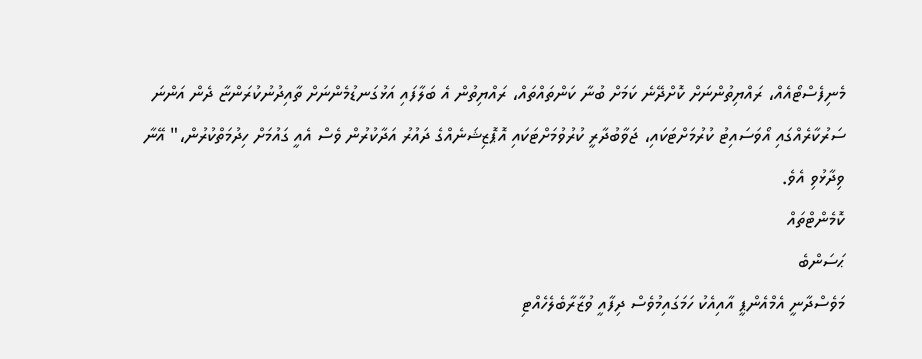މެނިފެސްޓޯއެއް، ރައްޔިތުންނަށް ކޮށްދޭނެ ކަމަށް ބުނާ ކަންތައްތައް، ރައްޔިތުން އެ ބަލާފައި އަޅުގަނޑުމެންނަށް ތާއިދުނުކުރަންޏާ ދެން އަންނަ ސަރުކާރެއްގައި އޯވަސައިޓު ކުރުމަށްޓަކައި، ޖަވާބުދާރީ ކުރުވުމަށްޓަކައި އޮޕޮޒިޝަނެއްގެ ދައުރު އަދާކުރުން ވެސް އެއީ ގައުމަށް ހިދުމަތްކުރުން،" އޭނާ ވިދާޅުވި އެވެ.
ކޮމެންޓްތައް
ޙަސަންބެ
މަވެސްދާނީ އެމްއެންޕީ އާއިއެކު ހަމަގައިމުވެސް ދިފާއީ ވުޒާރާބެލެހެއްޓި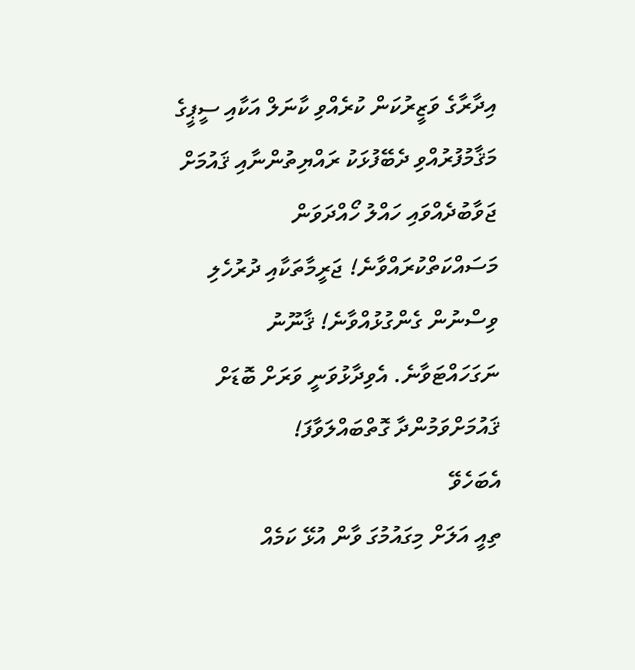އިދާރާގެ ވަޒީރުކަން ކުރެއްވި ކާނަލް އަކާއި ސީޕީގެ މަޤާމުފުރުއްވި ދެބޭފުޅަކު ރައްޔިތުންނާއި ޤައުމަށް ޖަވާބުދެއްވައި ހައްލު ހޯއްދަވަން މަސައްކަތްކުރައްވާނެ! ޖަރީމާތަކާއި ދުރުހެލި ވިސްނުން ގެންގުޅުއްވާނެ! ޤާނޫނު ނަގަހައްޓަވާނެ. އެވިދާޅުވަނީ ވަރަށް ބޮޑަށް ޤައުމަށްވަމުންދާ ގޮތްބައްލަވާފަ!
އެބަހެވޭ
ތިއީ އަލަށް މިގައުމުގަ ވާން އުޅޭ ކަމެއް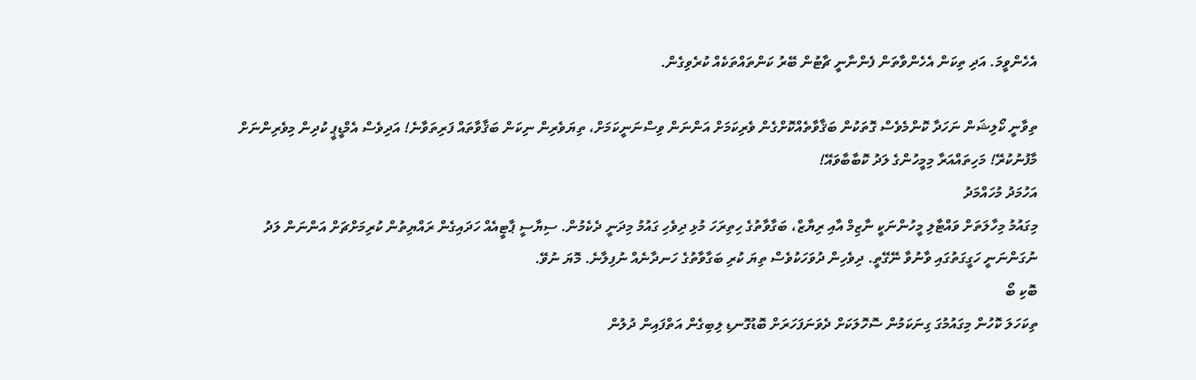އެހެންވީމަ. އަދި ތިކަން އެހެންވާތަން ފެންނާނީ ޗާޓުން ބޭރު ކަންތައްތަކެއް ކުރެވިގެން.

ތިވާނީ ކޯލިޝަން ނަހަދާ ކޮންމެވެސް ގޮތަކުން ބަޤާވާތެއްކޮށްގެން ވެރިކަމަށް އަންނަން ވިސްނަނީކަމަށް، ތިޔަވެރިން ނިކަން ބަޤާވާތައް ފަރިތަވާނެ! އަދިވެސް އެމްޑީޕީ ކުދިން މިވެރިންނަށް މާފުނުކުރޭ! މަހިތައްއަރާ މިމީހުންގެ ލަދު ކޮބާބާވައޭ!
އަހުމަދު މުހައްމަދު
މިގައުމު މިހާލަތަށް ވައްޓާލި މީހުންނަކީ ނާޒިމް އާއި ރިޔާޒް، ބަގާވާތުގެ ހިތިރަހަ މުޅި ދިވެހި ގައުމު މިދަނީ ދެކެމުން. ސިޔާސީ ޕާޓީއެއް ހަދައިގެން ރައްޔިތުން ކުރިމަށްޗަށް އަންނަން ލަދު ނުގަންނަނީ ހަގީގަތުގައި ވާނުވާ ނޭގޭތީ. ދިވެހިން ދުވަހަކުވެސް ތިޔަ ކުރި ބަގާވާތުގެ ހަނދާނެއް ނުފިލާނެ. މޮޔަ ނުވޭ.
ބޮކި ބޯ
ތިކަހަލަ ކޮހުން މިގައުމުގަ ގިނަކަމުން ސޮހޮލަކަށް ދެވަނަފަހަރަށް ބޮޑުގޮނޑި ލިބިގެން އަތްފައިން ދުލުން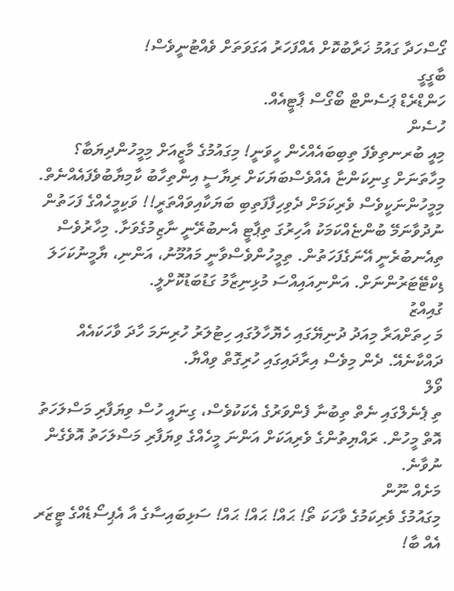ގޯސްހަދާ ގައުމު ޚަރާބުކޮށް އެއްފަހަރު އަގަވަތަށް ވެއްޓުނީވެސް!
ބާގީގީ
ހަންޑްރެޑް ޕަސެންޓް ބޯގޯސް ޕާޓީއެއް.
ހުސެން
މިއީ ބުރނތިވެފަ ތިބިބައެއްހެން ހީވަނީ! މިގައުމުގެ މާޒީއަށް މިމީހުންދިޔަބާ؟ މިހާތަނަށް ގިނިކަންޏާ އެއްވެސްބަޔަކަށް ރިޔާސީ އިންތިހާބު ކާމިޔާބުވެފައެއްނެތް. މިމީހުންނަކީވެސް ވެރިކަމަށް ދެވިހިފާފަތިބި ބަޔަކާއިވައްތަރީ!! ވަކިމީހެއްގެ ފަހަތުން ނުދުވާނަމޭ ބުންޏެއްކަމަކު އާހިރުގަ ތިޕާޓީ އެނބުރޭނީ ނާޒިމުގެވަށާ. މިހާރުވެސް ތިއެނބުރެނީ އޭނަގެފަހަތުން. ތިމީހުންވެސްވާނީ މައުމޫނު، އަންނި، ޔާމީނުކަހަލަ ޑިކްޓޭޓަރުންނަށް. އަންނިއައިއްސަ މުޅިނިޒާމު ގަޑުބަޑުކޮށްލީ.
ގުއިއްޒު
މަ ހިތަށްއަރާ މިއަދު ދުނިޔޭގައި ހެޔޮހާލުގައި ހިޓުލަރު ހުރިނަމަ ހާދަ ވާހަކައެއް ދައްކާނެއޭ. ދެން މިވެސް އިރާދައިގައި ހުރިގޮތް ވިއްޔާ.
ވޯލް
ތި ޕެނެލްގައި ނެތް ތިބުނާ ފެންވަރުގެ އެކަކުވެސް، ގިނައީ ހުސް ވިޔަފާރި މަސްލަހަތު އޮތް މީހުން. ރައްޔިތުންގެ ވެރިއަކަށް އަންނަ މީހެއްގެ ވިޔަފާރި މަސްލަހަތު އޮވެގެން ނުވާނެ.
މަށެއް ނޫން
މިގައުމުގެ ވެރިކަމުގެ ވާހަކަ ތޯ! ޙައް! ޙައް! ޙައް! ސަޅިބައިސާގެ އާ އެޕިސޯޑެއްގެ ޓީޒަރ އެއް ބާ!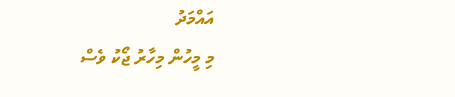އައްމަދު
މި މީހުން މިހާރު ޖޯކު ވެސް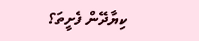ކިޔާދޭން ފެށީތަ؟